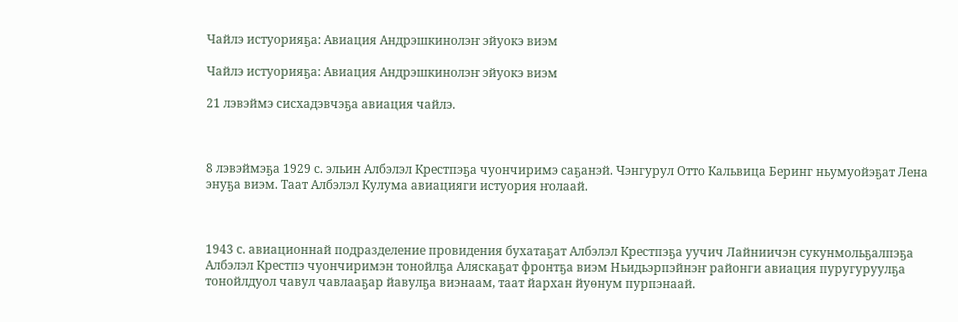Чайлэ истуорияҕа: Авиация Андрэшкинолэҥ эйуокэ виэм

Чайлэ истуорияҕа: Авиация Андрэшкинолэҥ эйуокэ виэм

21 лэвэймэ сисхадэвчэҕа авиация чайлэ.



8 лэвэймэҕа 1929 с. эльин Албэлэл Крестпэҕа чуончиримэ саҕанэй. Чэнгурул Отто Кальвица Беринг ньумуойэҕат Лена энуҕа виэм. Таат Албэлэл Кулума авиацияги истуория ҥолаай.



1943 с. авиационнай подразделение провидения бухатаҕат Албэлэл Крестпэҕа уучич Лайниичэн сукунмольҕалпэҕа Албэлэл Крестпэ чуончиримэн тонойлҕа Аляскаҕат фронтҕа виэм Ньидьэрпэйнэҥ районги авиация пуругуруулҕа тонойлдуол чавул чавлааҕар йавулҕа виэнаам, таат йархан йуөнум пурпэнаай.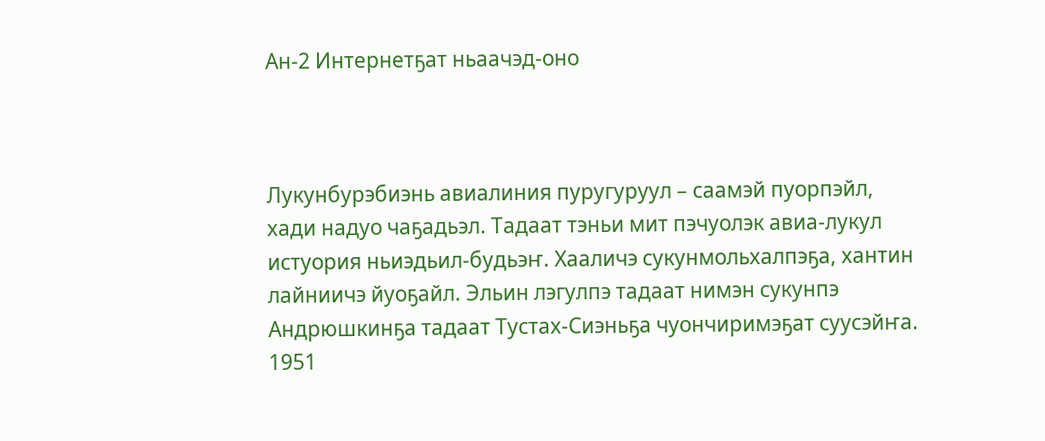Ан-2 Интернетҕат ньаачэд-оно



Лукунбурэбиэнь авиалиния пуругуруул – саамэй пуорпэйл, хади надуо чаҕадьэл. Тадаат тэньи мит пэчуолэк авиа-лукул истуория ньиэдьил-будьэҥ. Хааличэ сукунмольхалпэҕа, хантин лайниичэ йуоҕайл. Эльин лэгулпэ тадаат нимэн сукунпэ Андрюшкинҕа тадаат Тустах-Сиэньҕа чуончиримэҕат суусэйҥа. 1951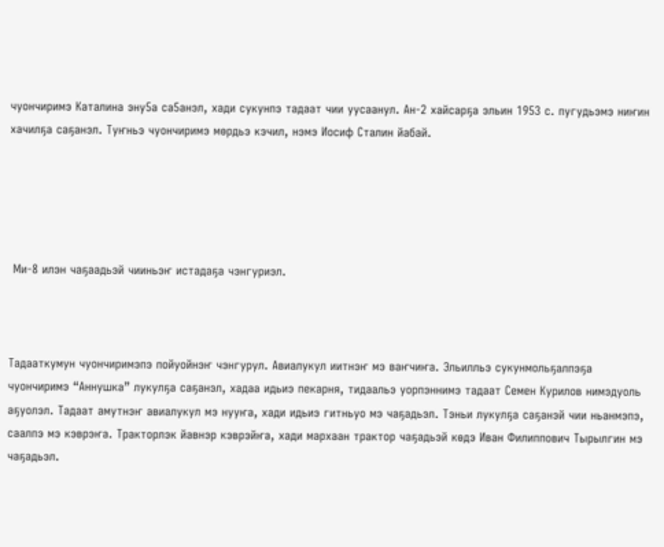чуончиримэ Каталина эну5а са5анэл, хади сукунпэ тадаат чии уусаанул. Ан-2 хайсарҕа эльин 1953 с. пугудьэмэ ниҥин хачилҕа саҕанэл. Туҥньэ чуончиримэ мөрдьэ кэчил, нэмэ Иосиф Сталин йабай.





 Ми-8 илэн чаҕаадьэй чииньэҥ истадаҕа чэнгуриэл.



Тадааткумун чуончиримэпэ пойуойнэҥ чэнгурул. Авиалукул иитнэҥ мэ ваҥчиҥа. Эльилльэ сукунмольҕалпэҕа чуончиримэ “Аннушка” лукулҕа саҕанэл, хадаа идьиэ пекарня, тидаальэ уорпэннимэ тадаат Семен Курилов нимэдуоль аҕуолэл. Тадаат амутнэҥ авиалукул мэ нууҥа, хади идьиэ гитньуо мэ чаҕадьэл. Тэньи лукулҕа саҕанэй чии ньанмэпэ, саалпэ мэ кэврэҥа. Тракторлэк йавнэр кэврэйҥа, хади мархаан трактор чаҕадьэй көдэ Иван Филиппович Тырылгин мэ чаҕадьэл.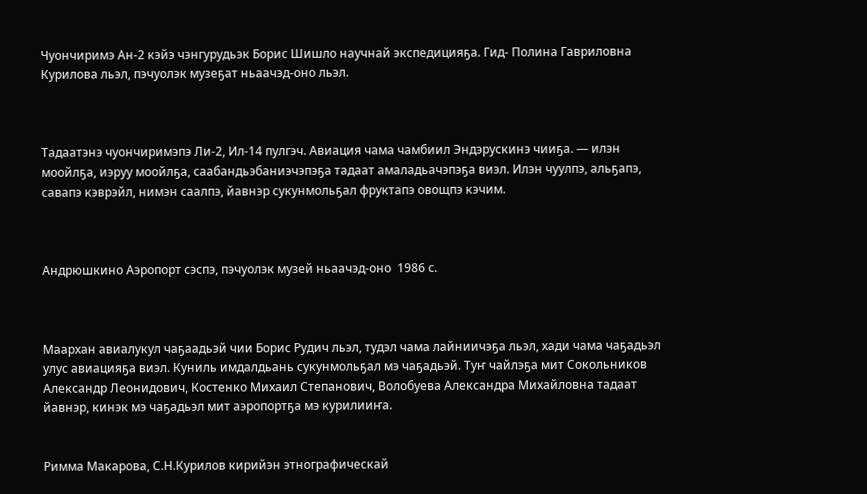Чуончиримэ Ан-2 кэйэ чэнгурудьэк Борис Шишло научнай экспедицияҕа. Гид- Полина Гавриловна Курилова льэл, пэчуолэк музеҕат ньаачэд-оно льэл.



Тадаатэнэ чуончиримэпэ Ли-2, Ил-14 пулгэч. Авиация чама чамбиил Эндэрускинэ чииҕа. — илэн моойлҕа, иэруу моойлҕа, саабандьэбаниэчэпэҕа тадаат амаладьачэпэҕа виэл. Илэн чуулпэ, альҕапэ, савапэ кэврэйл, нимэн саалпэ, йавнэр сукунмольҕал фруктапэ овощпэ кэчим.



Андрюшкино Аэропорт сэспэ, пэчуолэк музей ньаачэд-оно  1986 с.



Маархан авиалукул чаҕаадьэй чии Борис Рудич льэл, тудэл чама лайниичэҕа льэл, хади чама чаҕадьэл улус авиацияҕа виэл. Куниль имдалдьань сукунмольҕал мэ чаҕадьэй. Туҥ чайлэҕа мит Сокольников Александр Леонидович, Костенко Михаил Степанович, Волобуева Александра Михайловна тадаат йавнэр, кинэк мэ чаҕадьэл мит аэропортҕа мэ курилииҥа.


Римма Макарова, С.Н.Курилов кирийэн этнографическай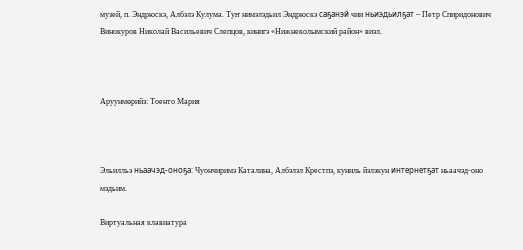музей, п. Эндрюскэ, Албэлэ Кулума. Туҥ нимэлэдьил Эндрюскэ саҕанэй чии ньиэдьилҕат – Петр Спиридонович Винокуров Николай Васильевич Слепцов, кинигэ «Нижнеколымский район» виэл.



Аруунмөрийэ: Тоенто Мария



Эльилльэ ньаачэд-оноҕа: Чуончиримэ Каталина, Албэлэл Крестпэ, куниль йэлэкун интернетҕат ньаачэд-оно мэдьим.

Виртуальная клавиатура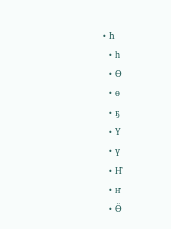• Һ
  • һ
  • Ө
  • ө
  • ҕ
  • Ү
  • ү
  • Ҥ
  • ҥ
  • Ӫ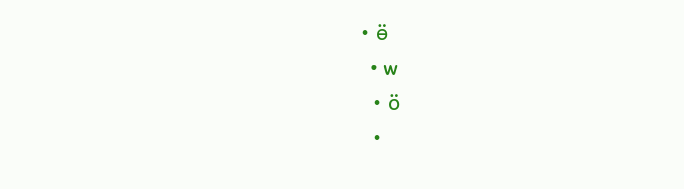• ӫ
  • w
  • ӧ
  •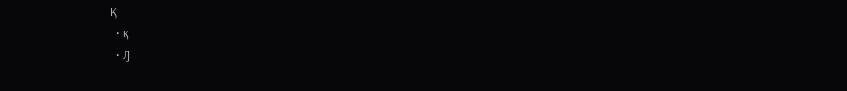Ӄ
  • ӄ
  • Ԓ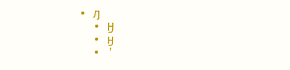• ԓ
  • Ӈ
  • ӈ
  • ʼ